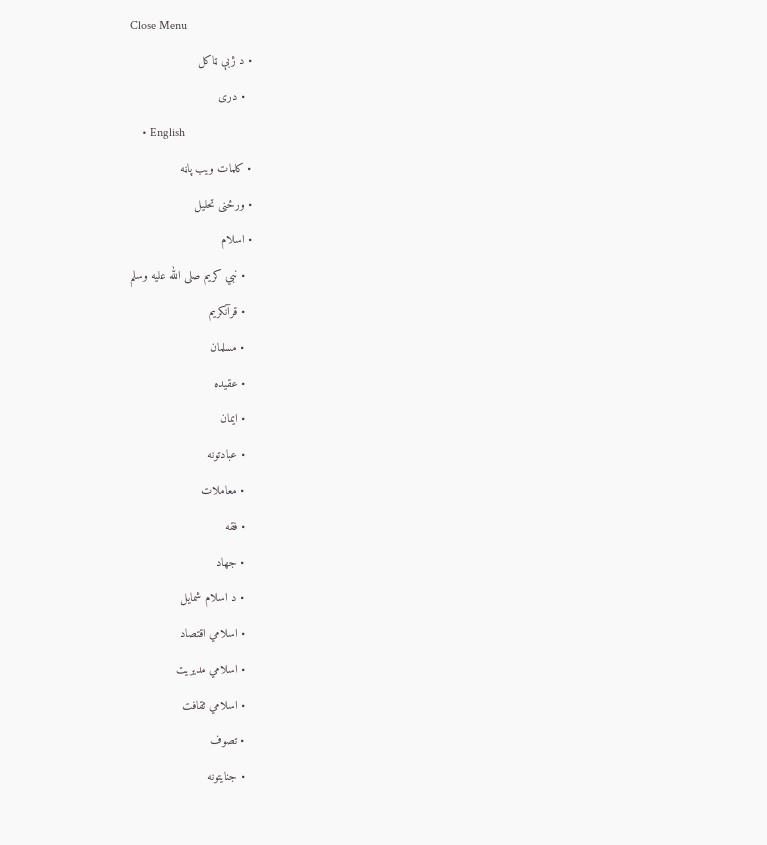Close Menu
  • د ژبې ټاکل
    • دری
    • English
  • کلمات ويب پاڼه
  • ورځنی تحلیل
  • اسلام
    • نبي کریم صلى الله عليه وسلم
    • قرآنکریم
    • مسلمان
    • عقیده
    • ایمان
    • عبادتونه
    • معاملات
    • فقه
    • جهاد
    • د اسلام شمایل
    • اسلامي اقتصاد
    • اسلامي مدیریت
    • اسلامي ثقافت
    • تصوف
    • جنایتونه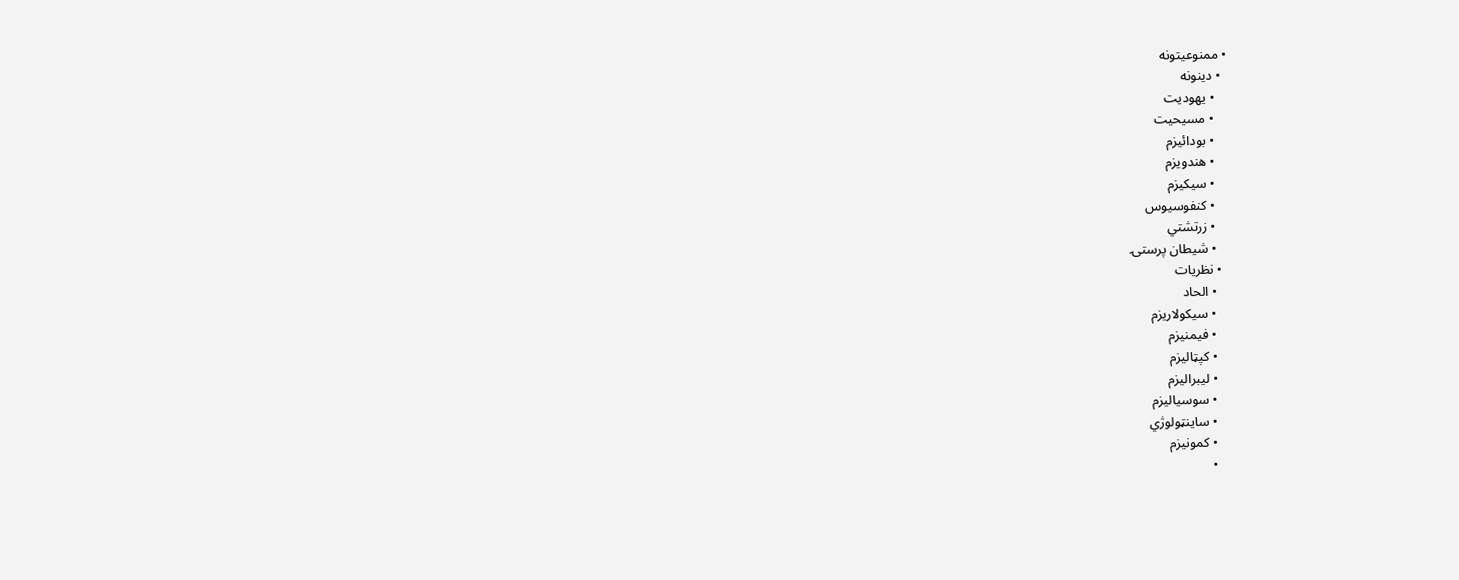• ممنوعیتونه
  • دینونه
    • یهودیت
    • مسیحیت
    • بودائیزم
    • هندویزم
    • سیکیزم
    • کنفوسیوس
    • زرتشتي
    • شیطان پرستۍ
  • نظریات
    • الحاد
    • سیکولاریزم
    • فیمنیزم
    • کپټالیزم
    • لیبرالیزم
    • سوسیالیزم
    • ساینټولوژي
    • کمونیزم
    •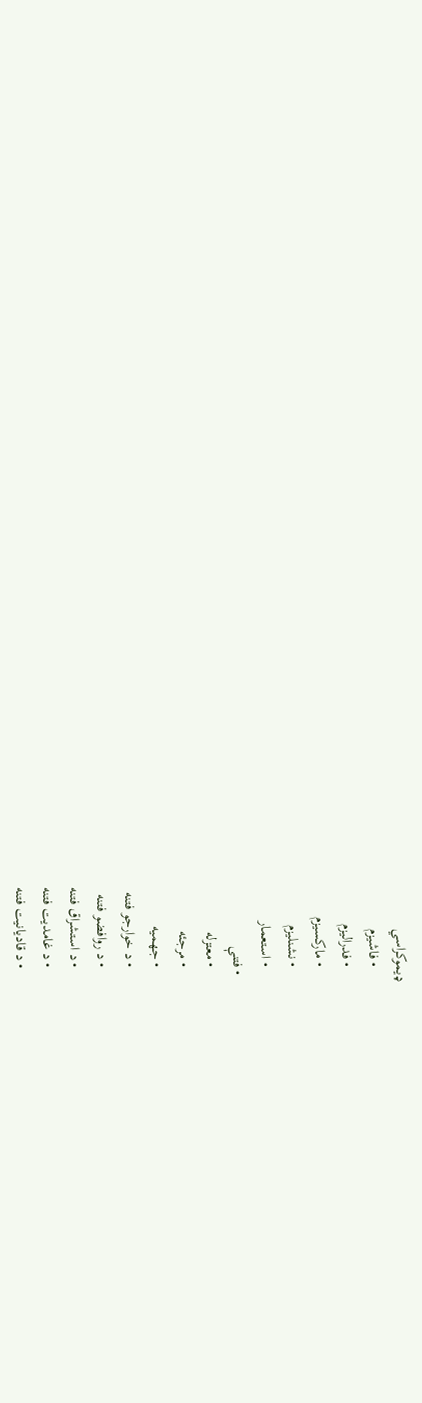ډیموکراسي
    • فاشیزم
    • فدرالیزم
    • مارکسیزم
    • نشنلیزم
    • استعمار
  • فتنې
    • معتزله
    • مرجئه
    • جهمیه
    • د خوارجو فتنه
    • د روافضو فتنه
    • د استشراق فتنه
    • د غامدیت فتنه
    • د قادیانیت فتنه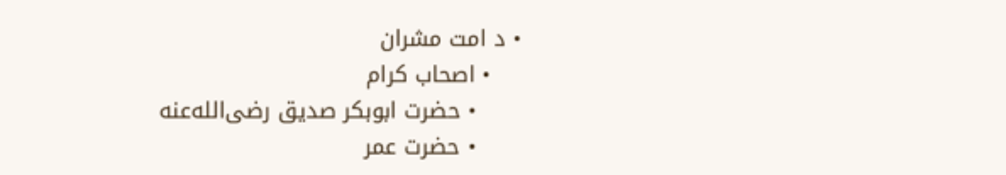• د امت مشران
    • اصحاب کرام
      • حضرت ابوبکر صدیق رضی‌الله‌عنه
      • حضرت عمر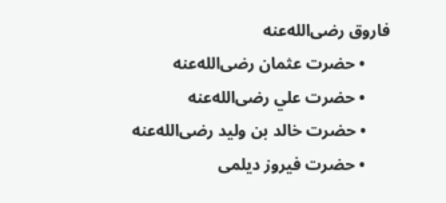فاروق رضی‌الله‌عنه
      • حضرت عثمان رضی‌الله‌عنه
      • حضرت علي رضی‌الله‌عنه
      • حضرت خالد بن ولید رضی‌الله‌عنه
      • حضرت فیروز دیلمی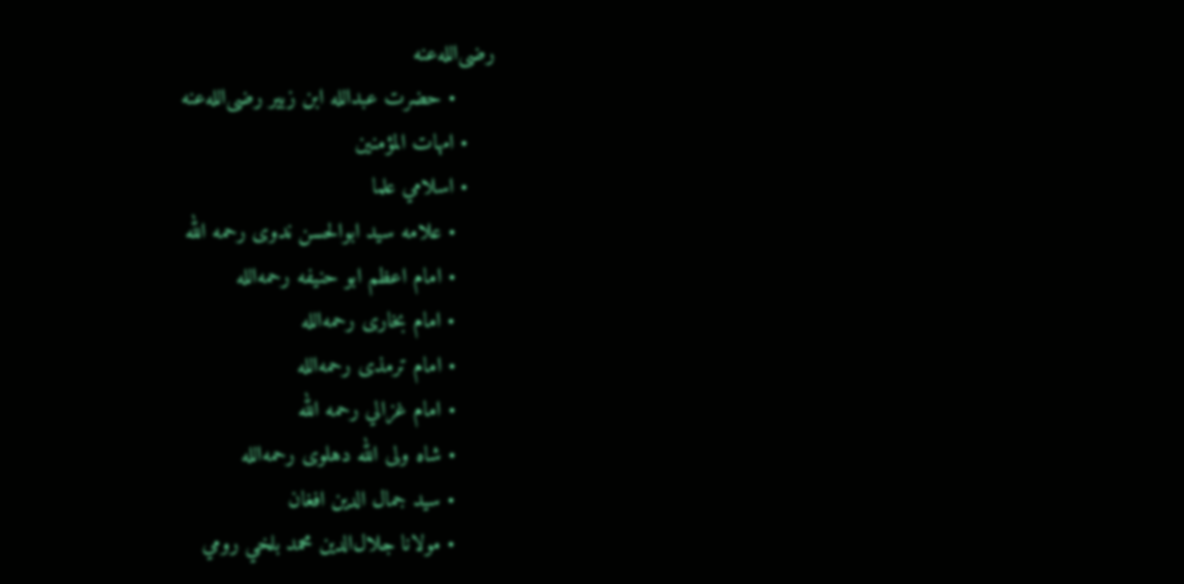رضی‌الله‌عنه
      • حضرت عبدالله ابن زبیر رضی‌الله‌عنه
    • امهات المؤمنین
    • اسلامي علما
      • علامه سید ابوالحسن ندوی رحمه الله
      • امام اعظم ابو حنیفه رحمه‌الله
      • امام بخاری رحمه‌الله
      • امام ترمذی رحمه‌الله
      • امام غزالي رحمه الله
      • شاه ولی الله دهلوی رحمه‌الله
      • سید جمال الدین افغان
      • مولانا جلال‌الدین محمد بلخي رومي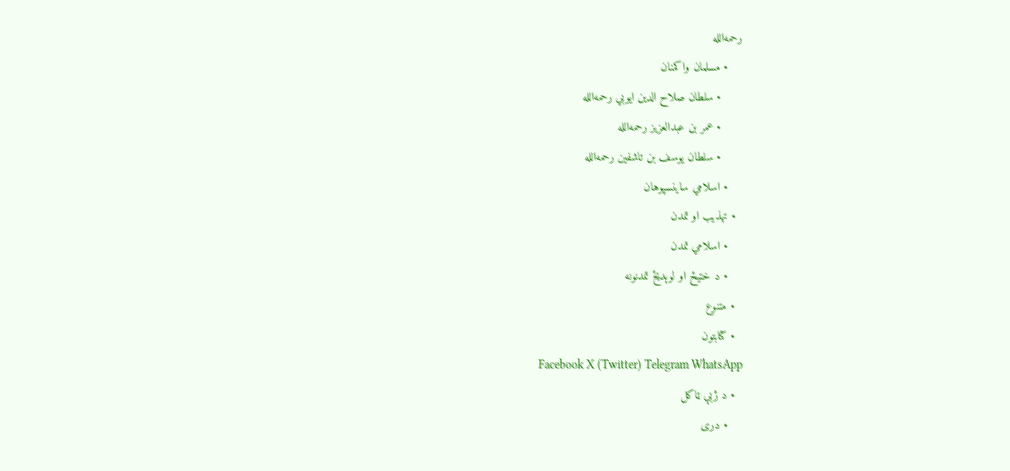رحمه‌الله
    • مسلمان واکمنان
      • سلطان صلاح الدین ایوبي رحمه‌الله
      • عمر بن عبدالعزیز رحمه‌الله
      • سلطان یوسف بن تاشفین رحمه‌الله
    • اسلامي ساینسپوهان
  • تهذیب او تمدن
    • اسلامي تمدن
    • د ختیځ او لوېدیځ تمدنونه
  • متنوع
  • کتابتون
Facebook X (Twitter) Telegram WhatsApp
  • د ژبې ټاکل
    • دری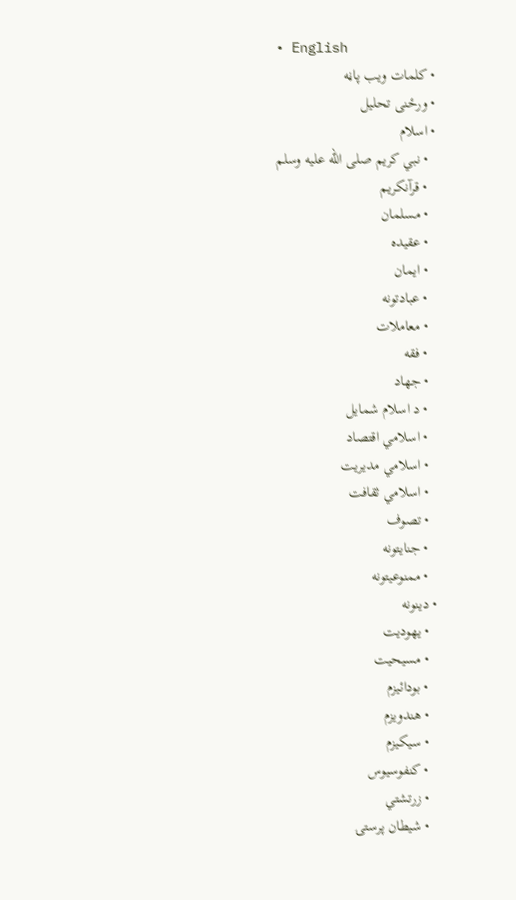• English
  • کلمات ويب پاڼه
  • ورځنی تحلیل
  • اسلام
    • نبي کریم صلى الله عليه وسلم
    • قرآنکریم
    • مسلمان
    • عقیده
    • ایمان
    • عبادتونه
    • معاملات
    • فقه
    • جهاد
    • د اسلام شمایل
    • اسلامي اقتصاد
    • اسلامي مدیریت
    • اسلامي ثقافت
    • تصوف
    • جنایتونه
    • ممنوعیتونه
  • دینونه
    • یهودیت
    • مسیحیت
    • بودائیزم
    • هندویزم
    • سیکیزم
    • کنفوسیوس
    • زرتشتي
    • شیطان پرستۍ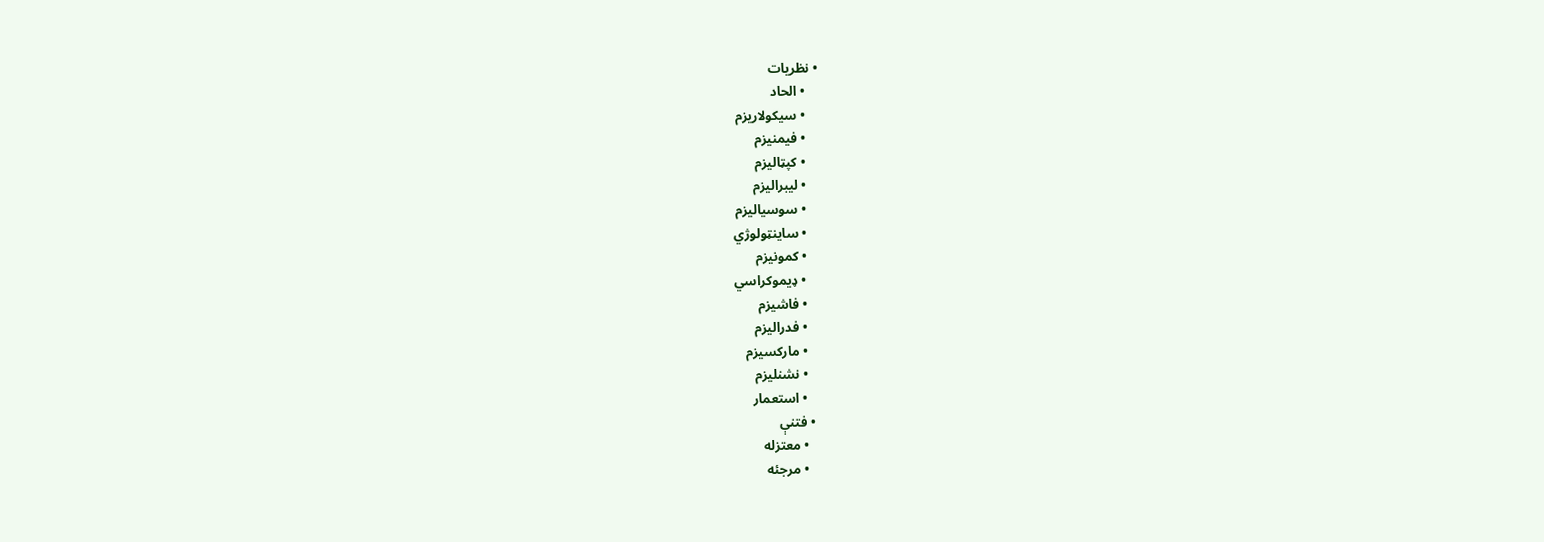• نظریات
    • الحاد
    • سیکولاریزم
    • فیمنیزم
    • کپټالیزم
    • لیبرالیزم
    • سوسیالیزم
    • ساینټولوژي
    • کمونیزم
    • ډیموکراسي
    • فاشیزم
    • فدرالیزم
    • مارکسیزم
    • نشنلیزم
    • استعمار
  • فتنې
    • معتزله
    • مرجئه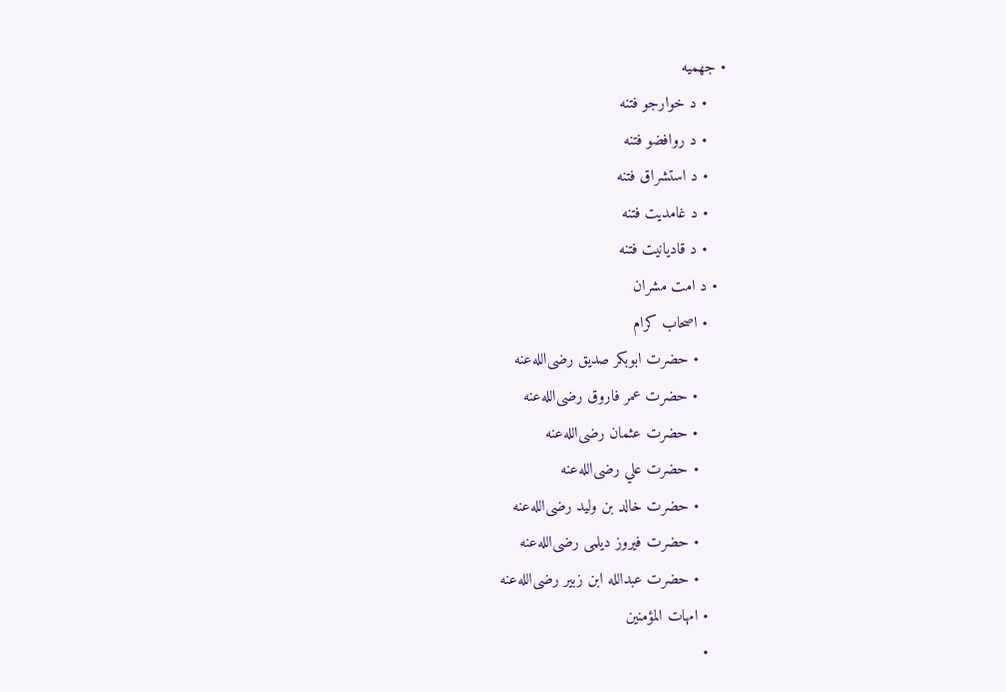• جهمیه
    • د خوارجو فتنه
    • د روافضو فتنه
    • د استشراق فتنه
    • د غامدیت فتنه
    • د قادیانیت فتنه
  • د امت مشران
    • اصحاب کرام
      • حضرت ابوبکر صدیق رضی‌الله‌عنه
      • حضرت عمر فاروق رضی‌الله‌عنه
      • حضرت عثمان رضی‌الله‌عنه
      • حضرت علي رضی‌الله‌عنه
      • حضرت خالد بن ولید رضی‌الله‌عنه
      • حضرت فیروز دیلمی رضی‌الله‌عنه
      • حضرت عبدالله ابن زبیر رضی‌الله‌عنه
    • امهات المؤمنین
    •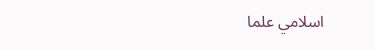اسلامي علما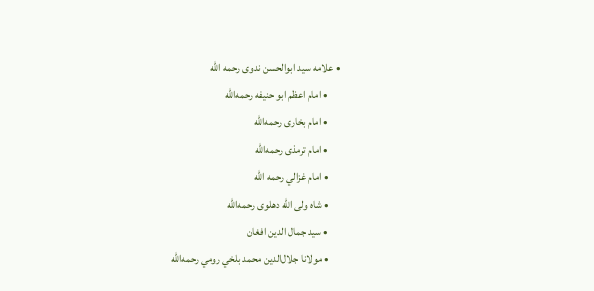• علامه سید ابوالحسن ندوی رحمه الله
      • امام اعظم ابو حنیفه رحمه‌الله
      • امام بخاری رحمه‌الله
      • امام ترمذی رحمه‌الله
      • امام غزالي رحمه الله
      • شاه ولی الله دهلوی رحمه‌الله
      • سید جمال الدین افغان
      • مولانا جلال‌الدین محمد بلخي رومي رحمه‌الله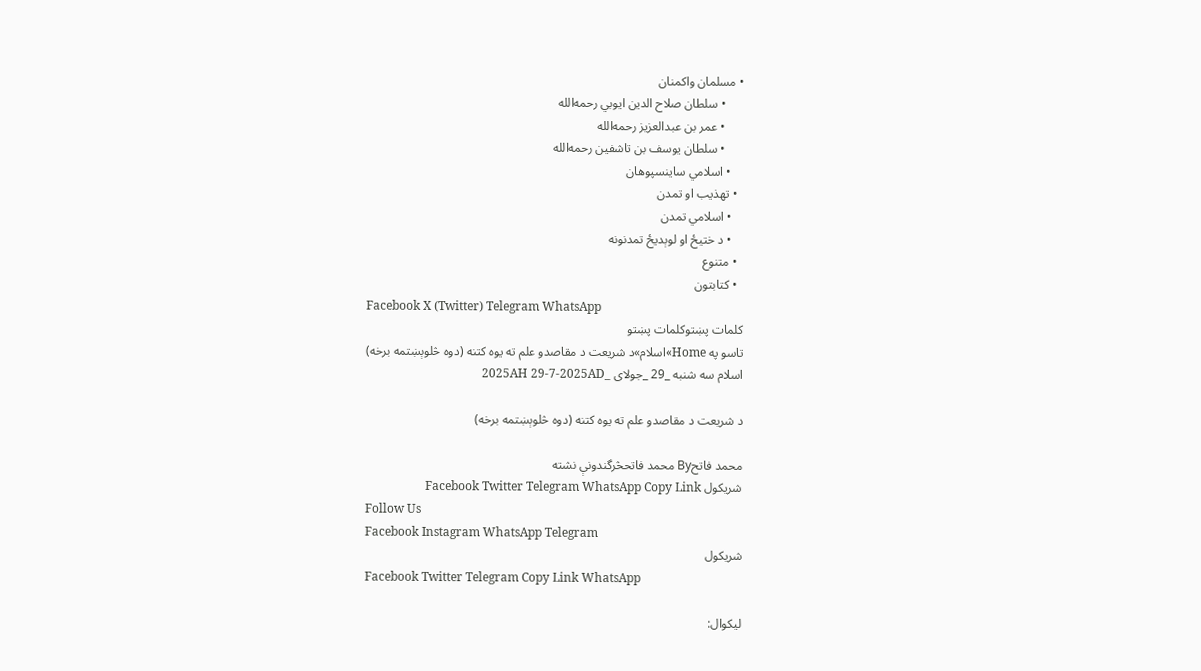• مسلمان واکمنان
      • سلطان صلاح الدین ایوبي رحمه‌الله
      • عمر بن عبدالعزیز رحمه‌الله
      • سلطان یوسف بن تاشفین رحمه‌الله
    • اسلامي ساینسپوهان
  • تهذیب او تمدن
    • اسلامي تمدن
    • د ختیځ او لوېدیځ تمدنونه
  • متنوع
  • کتابتون
Facebook X (Twitter) Telegram WhatsApp
کلمات پښتوکلمات پښتو
تاسو په Home»اسلام»د شریعت د مقاصدو علم ته یوه کتنه (دوه څلوېښتمه برخه)
اسلام سه شنبه _29 _جولای _2025AH 29-7-2025AD

د شریعت د مقاصدو علم ته یوه کتنه (دوه څلوېښتمه برخه)

محمد فاتحBy محمد فاتحڅرگندونې نشته
شریکول Facebook Twitter Telegram WhatsApp Copy Link
Follow Us
Facebook Instagram WhatsApp Telegram
شریکول
Facebook Twitter Telegram Copy Link WhatsApp

لیکوال: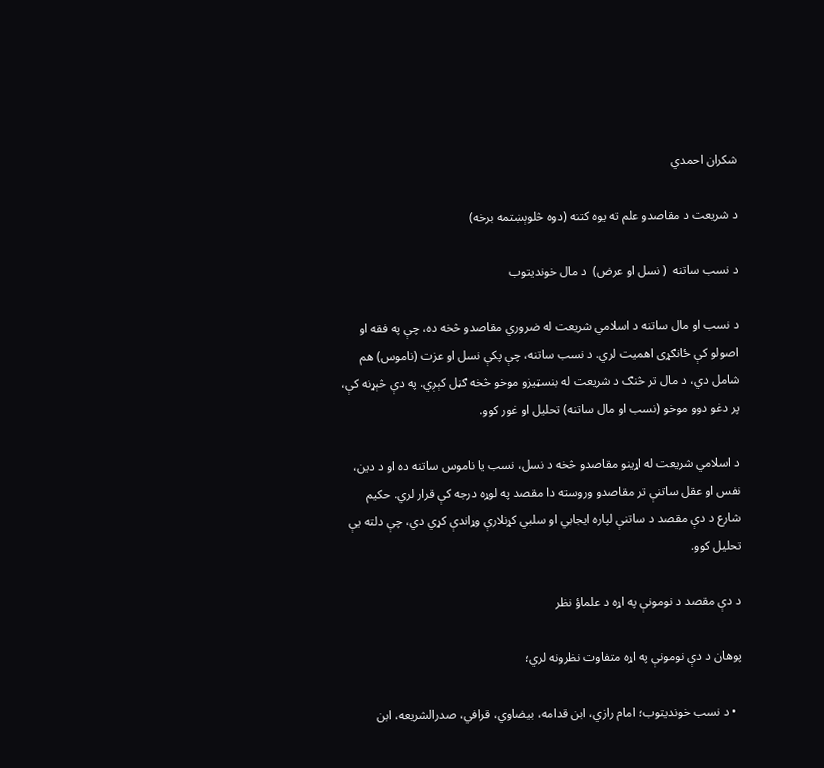شکران احمدي

د شریعت د مقاصدو علم ته یوه کتنه (دوه څلوېښتمه برخه)

د نسب ساتنه  ( نسل او عرض)  د مال خوندیتوب

د نسب او مال ساتنه د اسلامي شریعت له ضروري مقاصدو څخه ده، چې په فقه او اصولو کې ځانګړی اهمیت لري. د نسب ساتنه، چې پکې نسل او عزت (ناموس) هم شامل دي، د مال تر څنګ د شریعت له بنسټیزو موخو څخه ګڼل کېږي. په دې څېړنه کې، پر دغو دوو موخو (نسب او مال ساتنه) تحلیل او غور کوو.

د اسلامي شریعت له اړینو مقاصدو څخه د نسل، نسب یا ناموس ساتنه ده او د دین، نفس او عقل ساتنې تر مقاصدو وروسته دا مقصد په لوړه درجه کې قرار لري. حکیم شارع د دې مقصد د ساتنې لپاره ایجابي او سلبي کړنلارې وړاندې کړي دي، چې دلته یې تحلیل کوو.

د دې مقصد د نومونې په اړه د علماؤ نظر

پوهان د دې نومونې په اړه متفاوت نظرونه لري؛

  • د نسب خوندیتوب؛ امام رازي، ابن قدامه، بيضاوي، قرافي، صدرالشريعه، ابن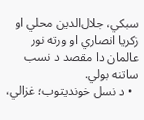سبکي، جلال‌الدين محلي او زکريا انصاري او ورته نور عالمان دا مقصد د نسب ساتنه بولي.
  • د نسل خوندیتوب؛ غزالي،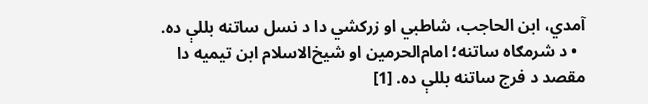آمدي، ابن الحاجب، شاطبي او زرکشي دا د نسل ساتنه بللې ده.
  • د شرمګاه ساتنه؛ امام‌الحرمین او شيخ‌الاسلام ابن تيميه دا مقصد د فرج ساتنه بللې ده. [1]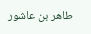طاهر بن عاشور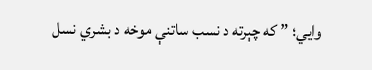وايي؛ ” كه چېرته د نسب ساتنې موخه د بشري نسل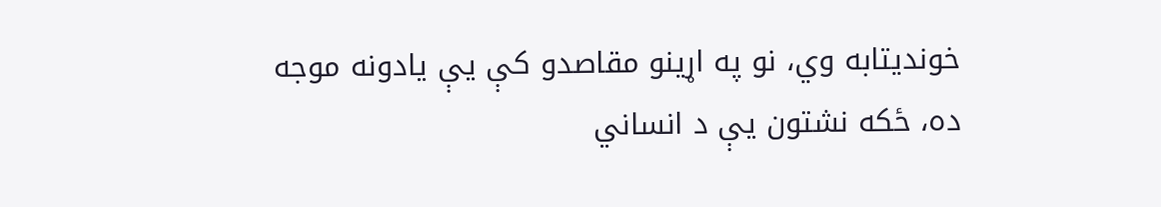خوندیتابه وي، نو په اړینو مقاصدو کې یې یادونه موجه ده، ځکه نشتون یې د انساني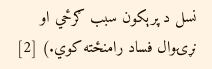نسل د پرېکون سبب ګرځي او نړۍوال فساد رامنځته کوي.) [2]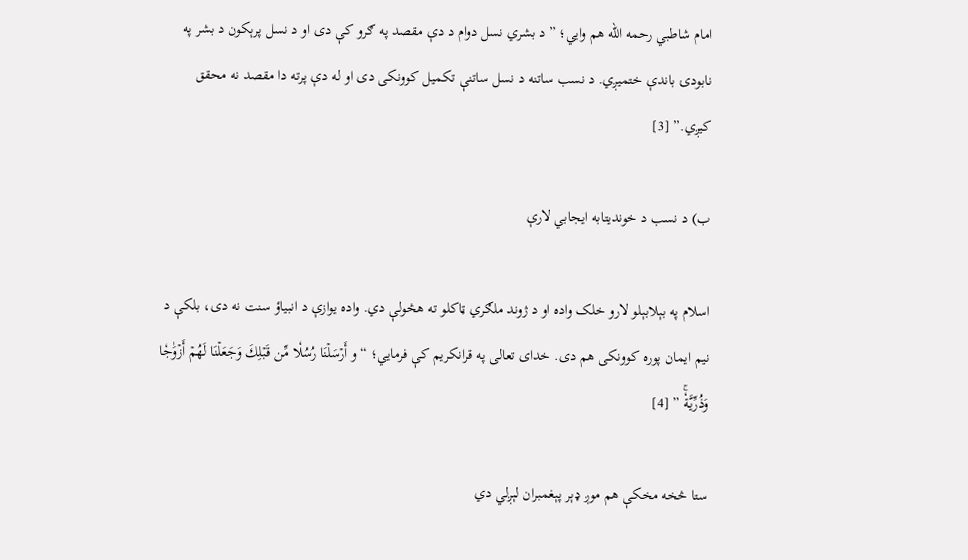امام شاطبي رحمه الله هم وايي؛ ” د بشري نسل دوام د دې مقصد په ګرو کې دی او د نسل پرېکون د بشر په نابودۍ باندې ختمیږي. د نسب ساتنه د نسل ساتنې تکمیل کوونکی دی او له دې پرته دا مقصد نه محقق کیږي.” [3]

ب) د نسب د خوندیتابه ایجابي لارې

اسلام په بېلابېلو لارو خلک واده او د ژوند ملګري ټاکلو ته هڅولې دي. واده یوازې د انبیاؤ سنت نه دی، بلکې د نیم ایمان پوره کوونکی هم دی. خدای تعالی په قرانکریم کې فرمايي؛ “و أَرۡسَلۡنَا رُسُلٗا مِّن قَبۡلِكَ وَجَعَلۡنَا لَهُمۡ أَزۡوَٰجٗا وَذُرِّيَّةٗۚ ” [4]

ستا څخه مخکې هم موږ ډېر پېغمبران لېږلي دي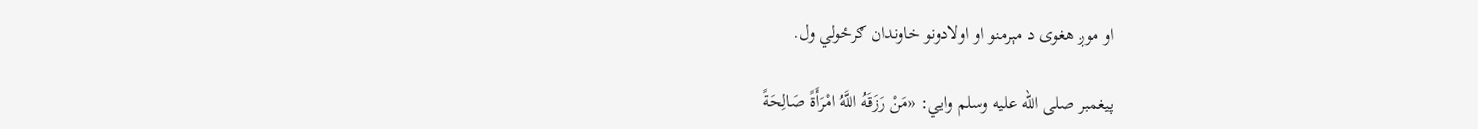او موږ هغوی د مېرمنو او اولادونو خاوندان ګرځولي ول.

پیغمبر صلی الله علیه وسلم وايي: «مَنْ رَزَقَهُ اللَّهُ امْرَأَةً صَالِحَةً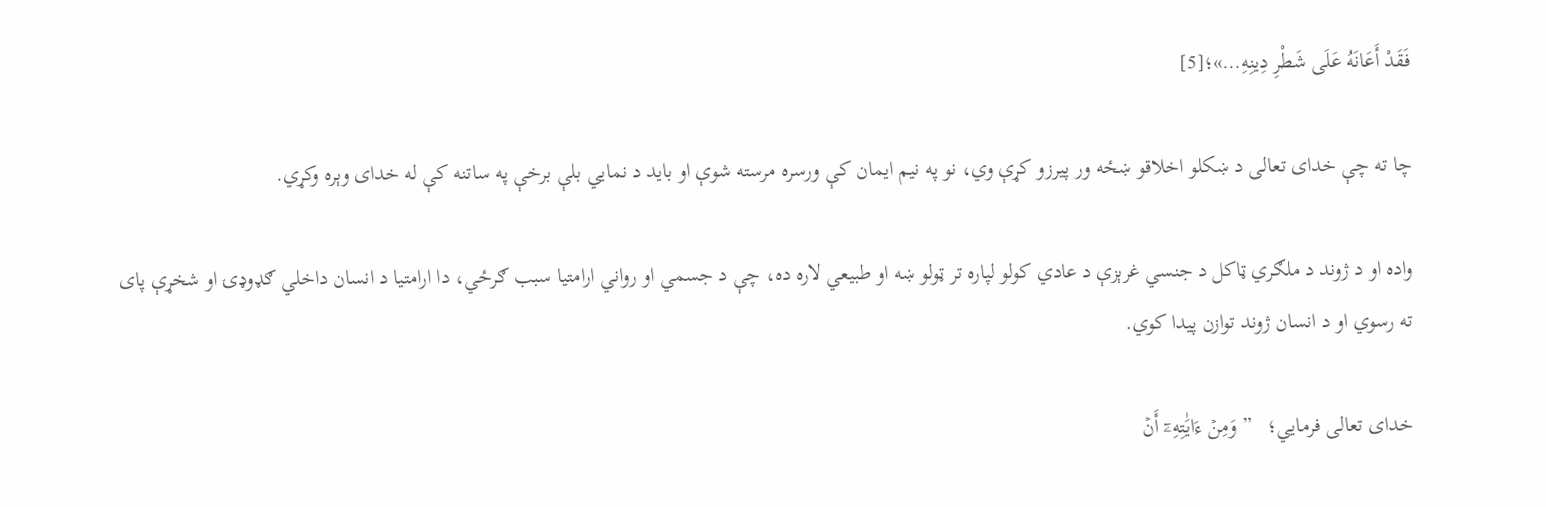فَقَدْ أَعَانَهُ عَلَى شَطْرِ دِينِهِ…»؛[5]

چا ته چې خدای تعالی د ښکلو اخلاقو ښځه ور پیرزو کړې وي، نو په نیم ایمان کې ورسره مرسته شوې او باید د نمايي بلې برخې په ساتنه کې له خدای وېره وکړي.

واده او د ژوند د ملګري ټاکل د جنسي غرېزې د عادي کولو لپاره تر ټولو ښه او طبیعي لاره ده، چې د جسمي او رواني ارامتیا سبب ګرځي، دا ارامتیا د انسان داخلي ګډوډۍ او شخړې پای ته رسوي او د انسان ژوند توازن پیدا کوي.

خدای تعالی فرمايي؛   ” وَمِنۡ ءَايَٰتِهِۦٓ أَنۡ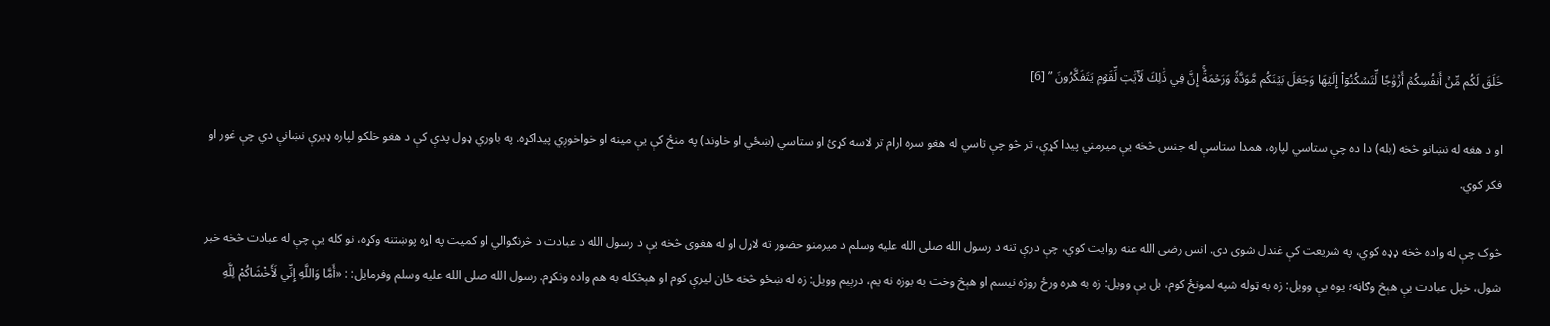خَلَقَ لَكُم مِّنۡ أَنفُسِكُمۡ أَزۡوَٰجٗا لِّتَسۡكُنُوٓاْ إِلَيۡهَا وَجَعَلَ بَيۡنَكُم مَّوَدَّةٗ وَرَحۡمَةًۚ إِنَّ فِي ذَٰلِكَ لَأٓيَٰتٖ لِّقَوۡمٖ يَتَفَكَّرُونَ ” [6]

او د هغه له نښانو څخه (بله) دا ده چې ستاسي لپاره، همدا ستاسې له جنس څخه یې ميرمني پيدا کړې، تر څو چې تاسي له هغو سره ارام تر لاسه کړئ او ستاسي (ښځي او خاوند) په منځ کې یې مينه او خواخوږي پيداکړه. په باوري ډول پدې کې د هغو خلكو لپاره ډيرې نښانې دي چې غور او فكر كوي.

څوک چې له واده څخه ډډه کوي، په شریعت کې غندل شوی دی. انس رضی الله عنه روایت کوي، چې درې تنه د رسول الله صلی الله علیه وسلم د میرمنو حضور ته لاړل او له هغوی څخه یې د رسول الله د عبادت د څرنګوالي او کمیت په اړه پوښتنه وکړه، نو کله یې چې له عبادت څخه خبر شول، خپل عبادت یې هېڅ وګاڼه؛ یوه یې وویل: زه به ټوله شپه لمونځ کوم، بل یې وویل: زه به هره ورځ روژه نیسم او هېڅ وخت به بوزه نه یم، درېیم وویل: زه له ښځو څخه ځان لیرې کوم او هېڅکله به هم واده ونکړم. رسول الله صلی الله علیه وسلم وفرمایل: : «أَمَّا وَاللَّهِ إِنِّي لَأَخْشَاكُمْ لِلَّهِ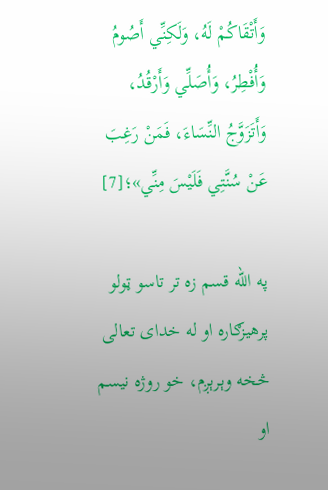وَأَتْقَاكُمْ لَهُ، وَلَكِنِّي أَصُومُ وَأُفْطِرُ، وَأُصَلِّي وَأَرْقُدُ، وَأَتَزَوَّجُ النِّسَاءَ، فَمَنْ رَغِبَ عَنْ سُنَّتِي فَلَيْسَ مِنِّي»؛[7]

په الله قسم زه تر تاسو ټولو پرهیزګاره او له خدای تعالی څخه وېرېږم، خو روژه نیسم او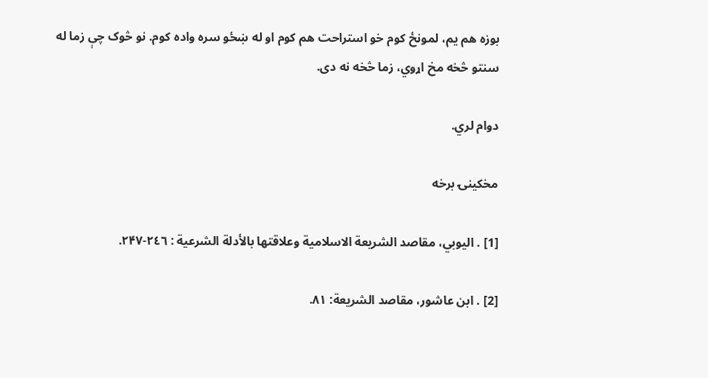بوزه هم یم، لمونځ کوم خو استراحت هم کوم او له ښځو سره واده کوم. نو څوک چې زما له سنتو څخه مخ اړوي، زما څخه نه دی.

دوام لري.

مخکینۍ برخه

[1] . اليوبي، مقاصد الشريعة الاسلامية وعلاقتها بالأدلة الشرعية : ٢٤٦-۲۴۷.

[2] . ابن عاشور، مقاصد الشريعة: ۸۱.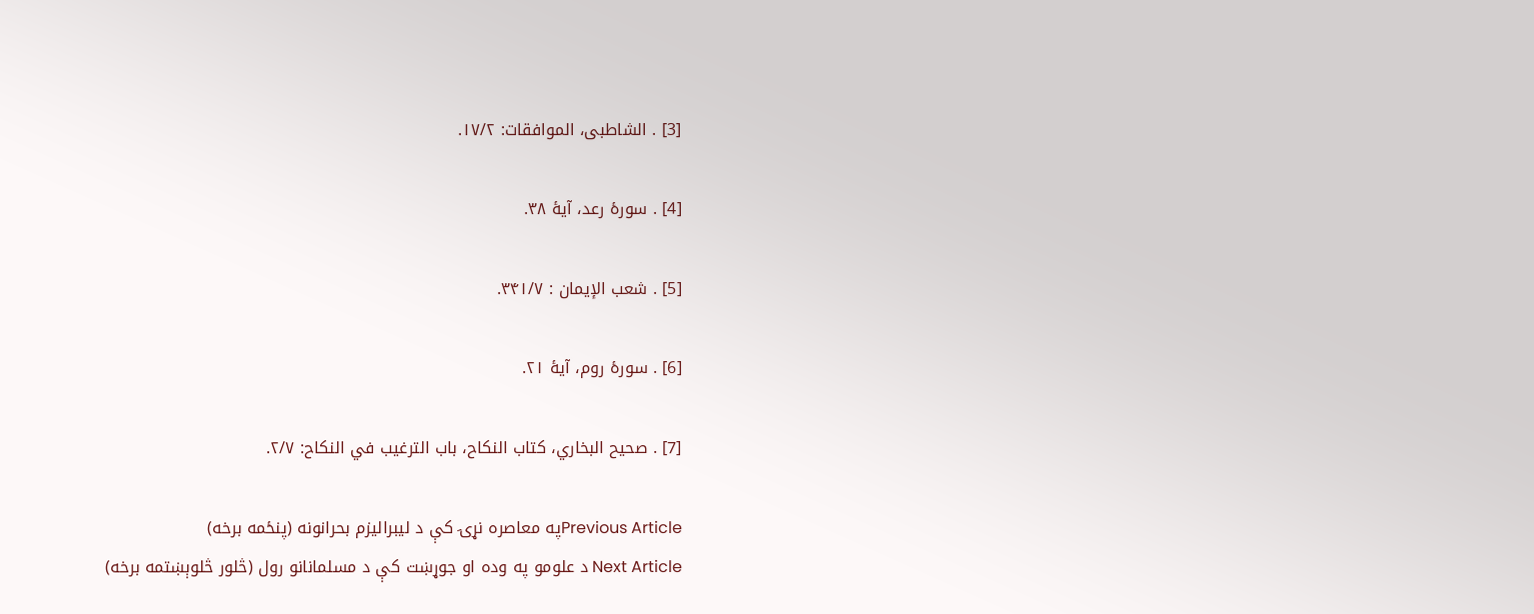[3] . الشاطبی، الموافقات: ۱۷/۲.

[4] . سورۀ رعد، آیۀ ۳۸.

[5] . شعب الإيمان : ۳۴۱/۷.

[6] . سورۀ روم، آیۀ ۲۱.

[7] . صحيح البخاري، كتاب النكاح، باب الترغيب في النكاح: ۲/۷.

Previous Articleپه معاصره نړۍ کې د لیبرالیزم بحرانونه (پنځمه برخه)
Next Article د علومو په وده او جوړښت کې د مسلمانانو رول (څلور څلوېښتمه برخه)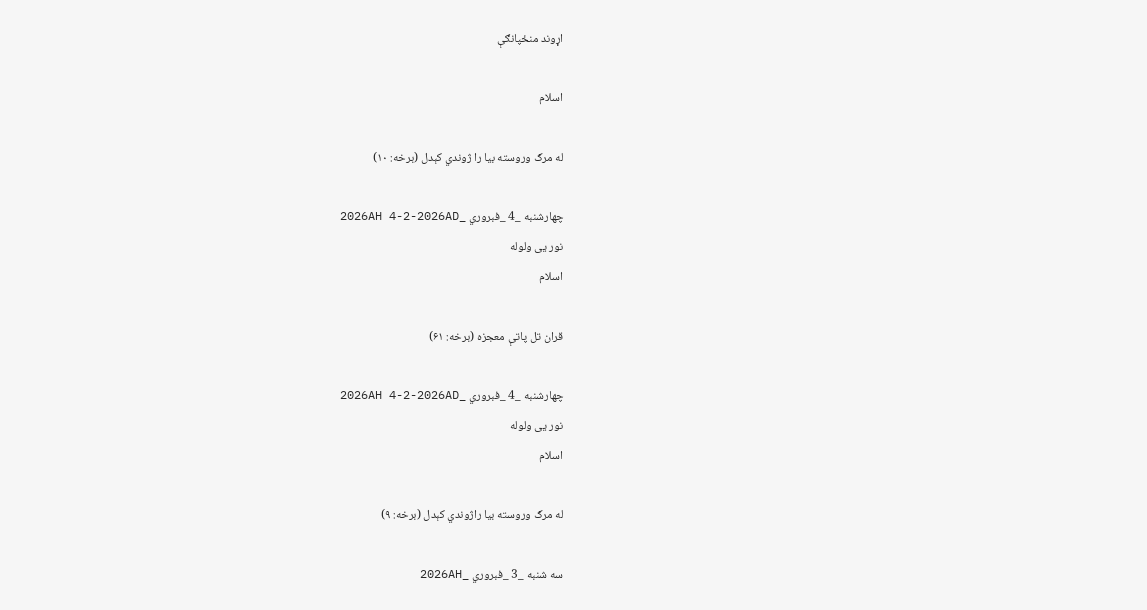اړوند منځپانګې

اسلام

له مرګ وروسته بیا را ژوندي کېدل (برخه: ۱۰)

چهارشنبه _4 _فبروري _2026AH 4-2-2026AD
نور یی ولوله
اسلام

قران تل ‌پاتې معجزه (برخه: ۶۱)

چهارشنبه _4 _فبروري _2026AH 4-2-2026AD
نور یی ولوله
اسلام

له مرګ وروسته بیا راژوندي کېدل (برخه: ۹)

سه شنبه _3 _فبروري _2026AH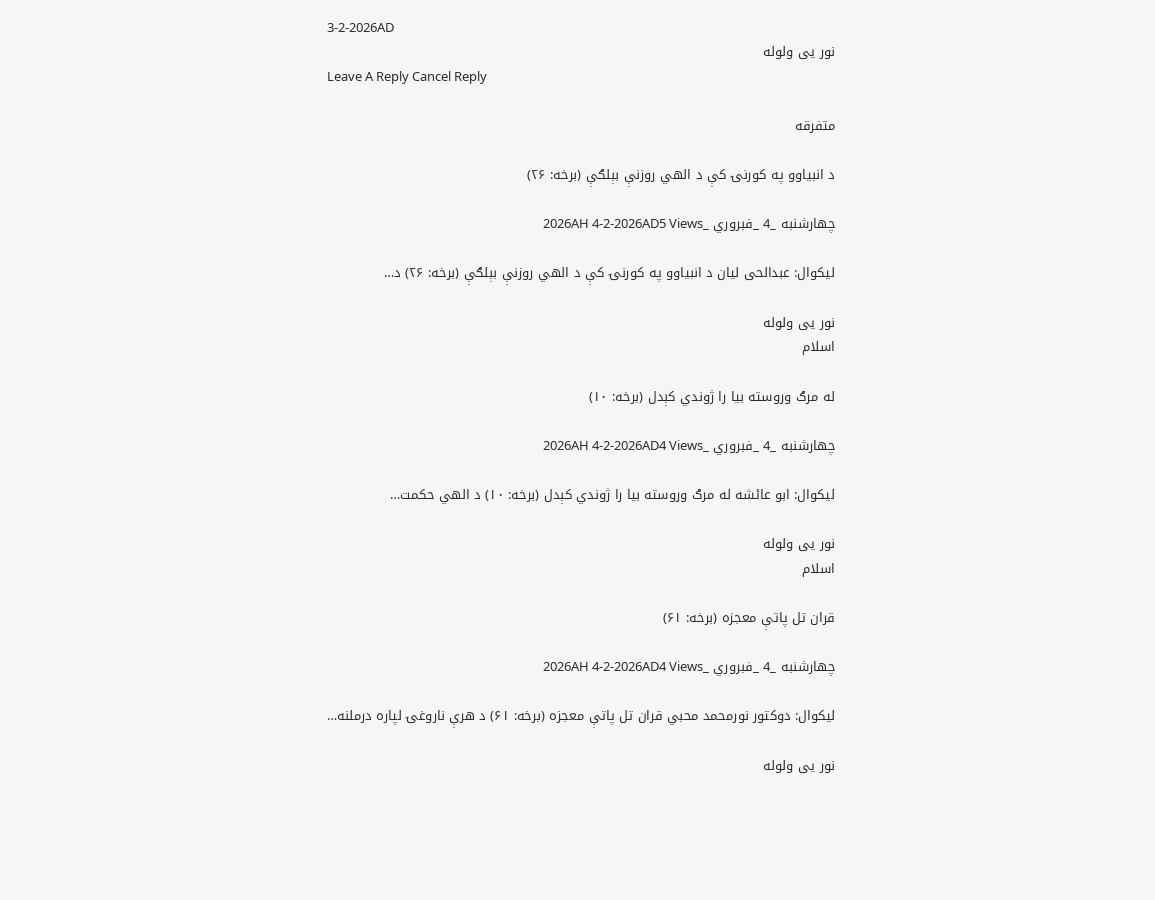3-2-2026AD
نور یی ولوله
Leave A Reply Cancel Reply

متفرقه

د انبیاوو په کورنۍ کې د الهي روزنې بېلګې (برخه: ۲۶)

چهارشنبه _4 _فبروري _2026AH 4-2-2026AD5 Views

لیکوال: عبدالحی لیان د انبیاوو په کورنۍ کې د الهي روزنې بېلګې (برخه: ۲۶) د…

نور یی ولوله
اسلام

له مرګ وروسته بیا را ژوندي کېدل (برخه: ۱۰)

چهارشنبه _4 _فبروري _2026AH 4-2-2026AD4 Views

لیکوال: ابو عائشه له مرګ وروسته بیا را ژوندي کېدل (برخه: ۱۰) د الهي حکمت…

نور یی ولوله
اسلام

قران تل ‌پاتې معجزه (برخه: ۶۱)

چهارشنبه _4 _فبروري _2026AH 4-2-2026AD4 Views

لیکوال: دوکتور نورمحمد محبي قران تل ‌پاتې معجزه (برخه: ۶۱) د هرې ناروغۍ لپاره درملنه…

نور یی ولوله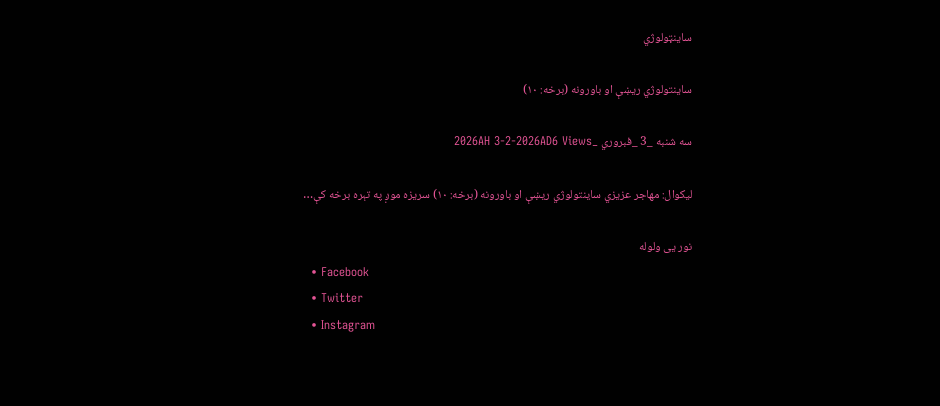ساینټولوژي

ساينتولوژي ريښې او باورونه (برخه: ۱۰)

سه شنبه _3 _فبروري _2026AH 3-2-2026AD6 Views

لیکوال: مهاجر عزیزي ساينتولوژي ريښې او باورونه (برخه: ۱۰) سریزه موږ په تېره برخه کې…

نور یی ولوله
  • Facebook
  • Twitter
  • Instagram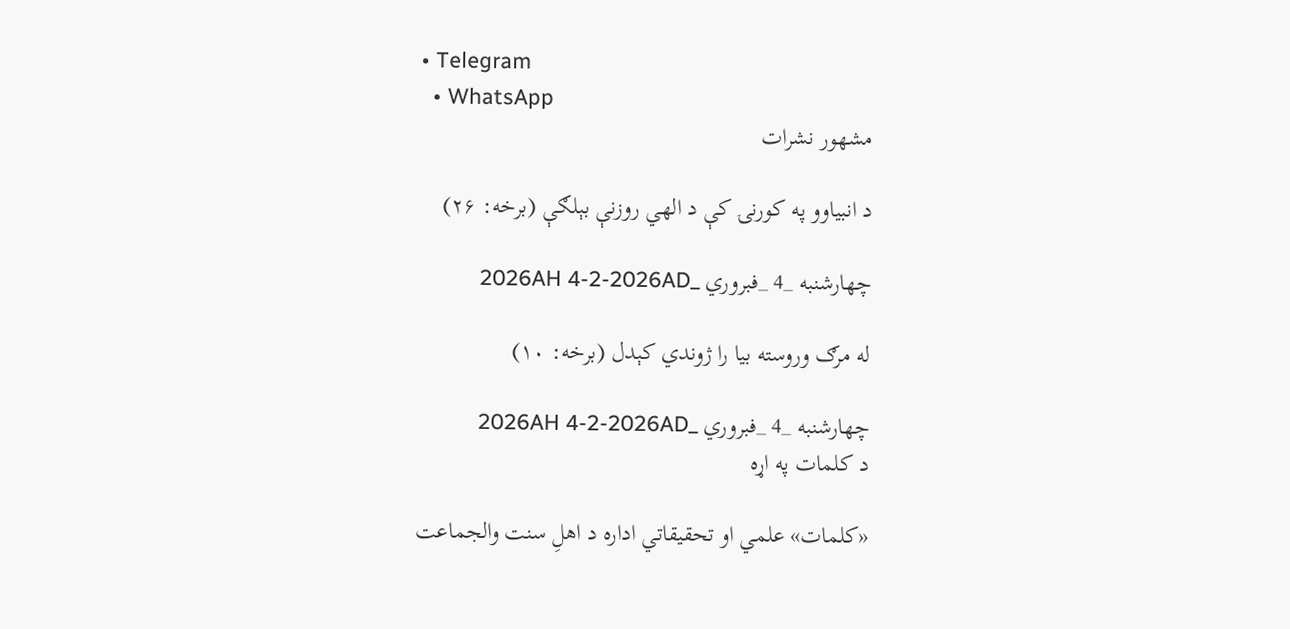• Telegram
  • WhatsApp
مشهور نشرات

د انبیاوو په کورنۍ کې د الهي روزنې بېلګې (برخه: ۲۶)

چهارشنبه _4 _فبروري _2026AH 4-2-2026AD

له مرګ وروسته بیا را ژوندي کېدل (برخه: ۱۰)

چهارشنبه _4 _فبروري _2026AH 4-2-2026AD
د کلمات په اړه

«کلمات» علمي او تحقیقاتي اداره د اهلِ سنت والجماعت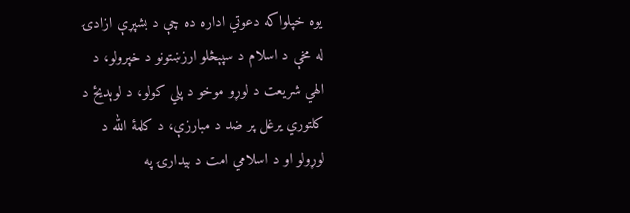یوه خپلواکه دعوتي اداره ده چې د بشپړې ازادۍ له مخې د اسلام د سپېڅلو ارزښتونو د خپرولو، د الهي شریعت د لوړو موخو د پلي کولو، د لوېدیځ د کلتوري یرغل پر ضد د مبارزې، د کلمۀ الله د لوړولو او د اسلامي امت د بیدارۍ په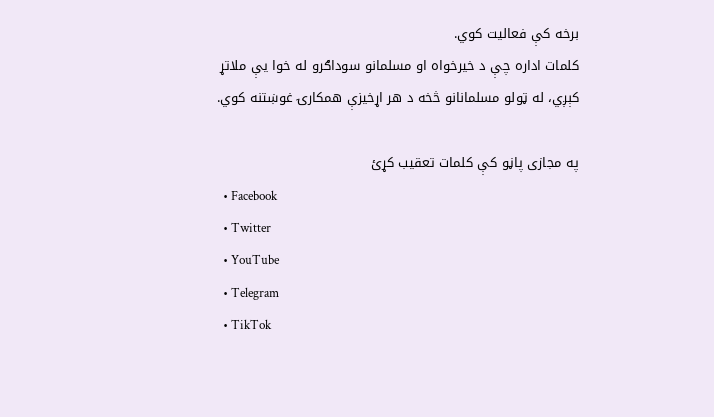برخه کې فعالیت کوي.
کلمات اداره چې د خیرخواه او مسلمانو سوداګرو له خوا یې ملاتړ کېږي، له ټولو مسلمانانو څخه د هر اړخیزې همکارۍ غوښتنه کوي.

په مجازی پاڼو کې کلمات تعقیب کړئ
  • Facebook
  • Twitter
  • YouTube
  • Telegram
  • TikTok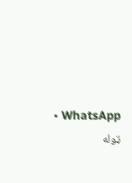• WhatsApp
ټوله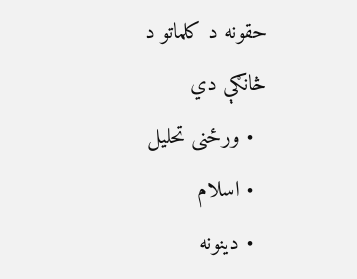حقونه د کلماتو د څانګې دي
  • ورځنی تحلیل
  • اسلام
  • دینونه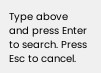Type above and press Enter to search. Press Esc to cancel.